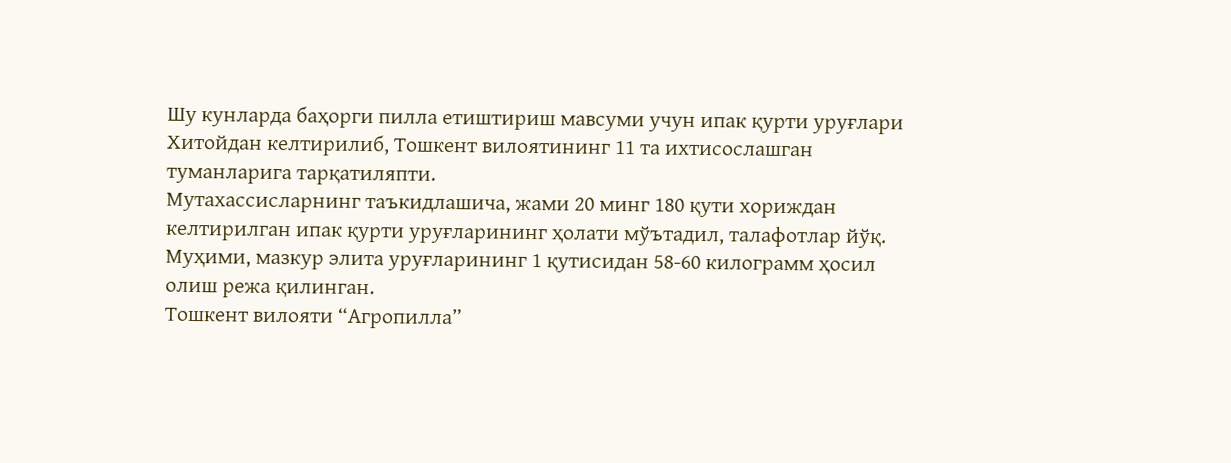Шу кунларда баҳорги пилла етиштириш мавсуми учун ипак қурти уруғлари Хитойдан келтирилиб, Тошкент вилоятининг 11 та ихтисослашган туманларига тарқатиляпти.
Мутахассисларнинг таъкидлашича, жами 20 минг 180 қути хориждан келтирилган ипак қурти уруғларининг ҳолати мўътадил, талафотлар йўқ. Муҳими, мазкур элита уруғларининг 1 қутисидан 58-60 килограмм ҳосил олиш режа қилинган.
Тошкент вилояти “Агропилла”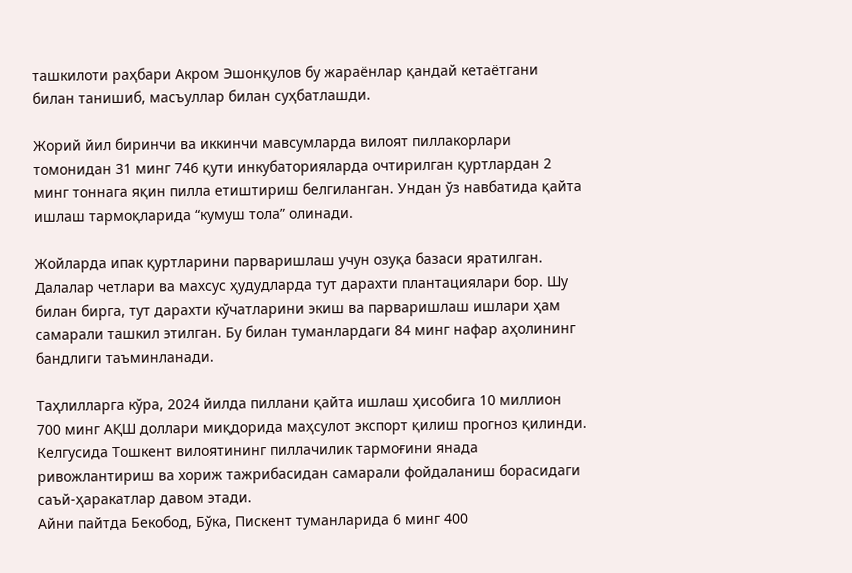ташкилоти раҳбари Акром Эшонқулов бу жараёнлар қандай кетаётгани билан танишиб, масъуллар билан суҳбатлашди.

Жорий йил биринчи ва иккинчи мавсумларда вилоят пиллакорлари томонидан 31 минг 746 қути инкубаторияларда очтирилган қуртлардан 2 минг тоннага яқин пилла етиштириш белгиланган. Ундан ўз навбатида қайта ишлаш тармоқларида “кумуш тола” олинади.

Жойларда ипак қуртларини парваришлаш учун озуқа базаси яратилган. Далалар четлари ва махсус ҳудудларда тут дарахти плантациялари бор. Шу билан бирга, тут дарахти кўчатларини экиш ва парваришлаш ишлари ҳам самарали ташкил этилган. Бу билан туманлардаги 84 минг нафар аҳолининг бандлиги таъминланади.

Таҳлилларга кўра, 2024 йилда пиллани қайта ишлаш ҳисобига 10 миллион 700 минг АҚШ доллари миқдорида маҳсулот экспорт қилиш прогноз қилинди. Келгусида Тошкент вилоятининг пиллачилик тармоғини янада ривожлантириш ва хориж тажрибасидан самарали фойдаланиш борасидаги саъй-ҳаракатлар давом этади.
Айни пайтда Бекобод, Бўка, Пискент туманларида 6 минг 400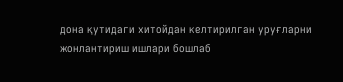дона қутидаги хитойдан келтирилган уруғларни жонлантириш ишлари бошлаб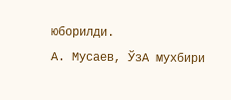юборилди.
А. Мусаев, ЎзА мухбири